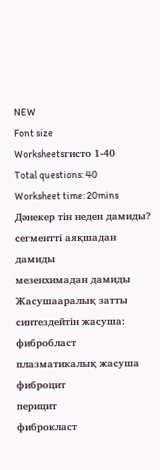NEW
Font size
Worksheetsгисто 1-40
Total questions: 40
Worksheet time: 20mins
Дәнекер тін неден дамиды?
сегментті аяқшадан дамиды
мезенхимадан дамиды
Жасушааралық затты синтездейтін жасуша:
фибробласт
плазматикалық жасуша
фиброцит
перицит
фиброкласт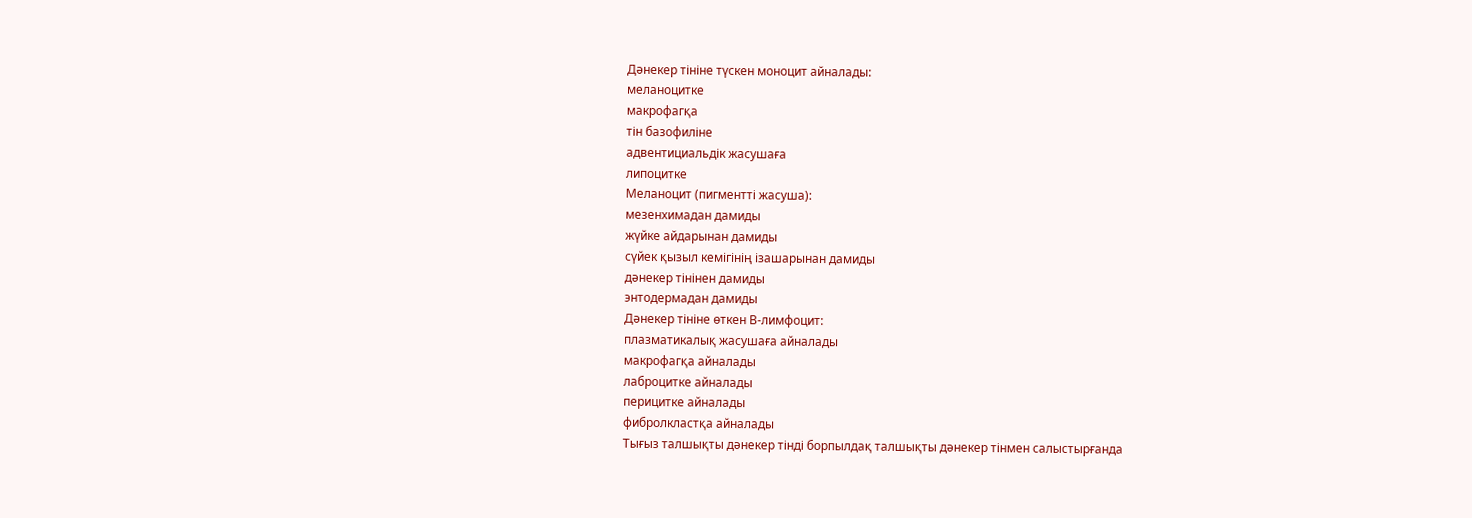Дәнекер тініне түскен моноцит айналады:
меланоцитке
макрофагқа
тін базофиліне
адвентициальдік жасушаға
липоцитке
Меланоцит (пигментті жасуша):
мезенхимадан дамиды
жүйке айдарынан дамиды
сүйек қызыл кемігінің ізашарынан дамиды
дәнекер тінінен дамиды
энтодермадан дамиды
Дәнекер тініне өткен В-лимфоцит:
плазматикалық жасушаға айналады
макрофагқа айналады
лаброцитке айналады
перицитке айналады
фибролкластқа айналады
Тығыз талшықты дәнекер тінді борпылдақ талшықты дәнекер тінмен салыстырғанда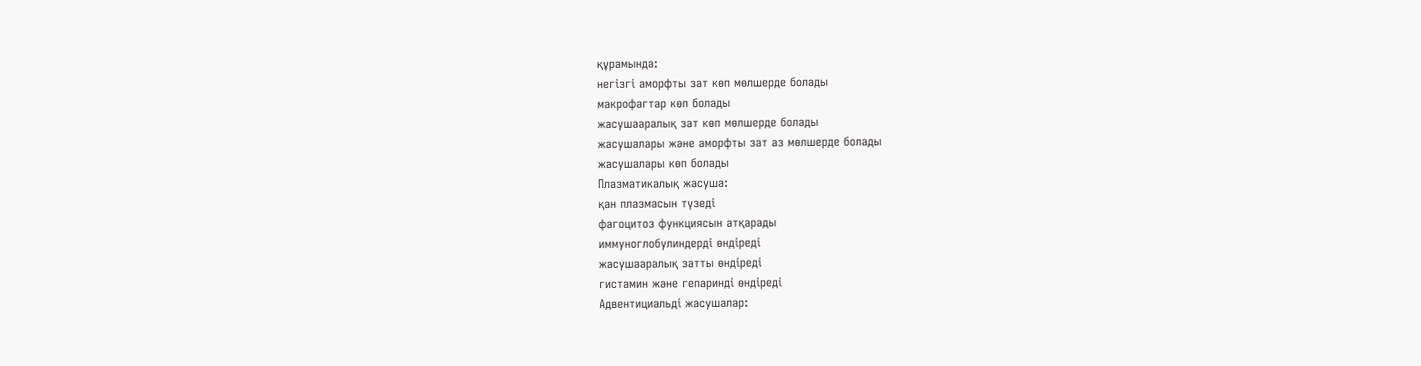құрамында:
негізгі аморфты зат көп мөлшерде болады
макрофагтар көп болады
жасушааралық зат көп мөлшерде болады
жасушалары және аморфты зат аз мөлшерде болады
жасушалары көп болады
Плазматикалық жасуша:
қан плазмасын түзеді
фагоцитоз функциясын атқарады
иммуноглобулиндерді өндіреді
жасушааралық затты өндіреді
гистамин және гепаринді өндіреді
Адвентициальді жасушалар: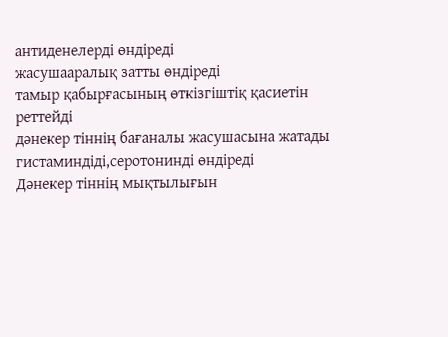антиденелерді өндіреді
жасушааралық затты өндіреді
тамыр қабырғасының өткізгіштіқ қасиетін реттейді
дәнекер тіннің бағаналы жасушасына жатады
гистаминдіді,серотонинді өндіреді
Дәнекер тіннің мықтылығын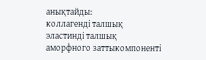анықтайды:
коллагенді талшық
эластинді талшық
аморфного заттыкомпоненті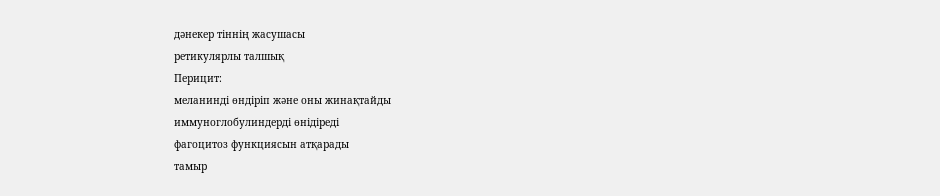дәнекер тіннің жасушасы
ретикулярлы талшық
Перицит:
меланинді өндіріп және оны жинақтайды
иммуноглобулиндерді өнідіреді
фагоцитоз функциясын атқарады
тамыр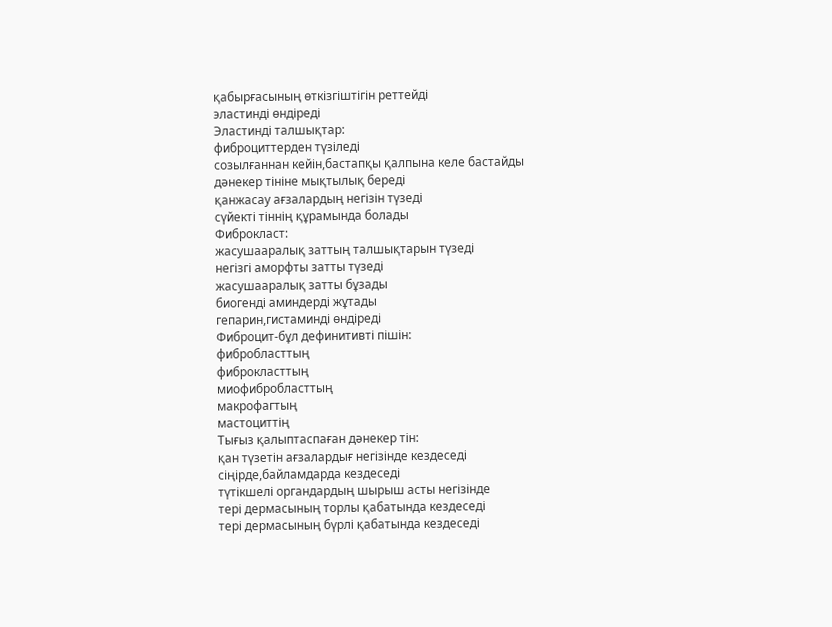қабырғасының өткізгіштігін реттейді
эластинді өндіреді
Эластинді талшықтар:
фиброциттерден түзіледі
созылғаннан кейін,бастапқы қалпына келе бастайды
дәнекер тініне мықтылық береді
қанжасау ағзалардың негізін түзеді
сүйекті тіннің құрамында болады
Фиброкласт:
жасушааралық заттың талшықтарын түзеді
негізгі аморфты затты түзеді
жасушааралық затты бұзады
биогенді аминдерді жұтады
гепарин,гистаминді өндіреді
Фиброцит-бұл дефинитивті пішін:
фибробласттың
фиброкласттың
миофибробласттың
макрофагтың
мастоциттің
Тығыз қалыптаспаған дәнекер тін:
қан түзетін ағзалардығ негізінде кездеседі
сіңірде,байламдарда кездеседі
түтікшелі органдардың шырыш асты негізінде
тері дермасының торлы қабатында кездеседі
тері дермасының бүрлі қабатында кездеседі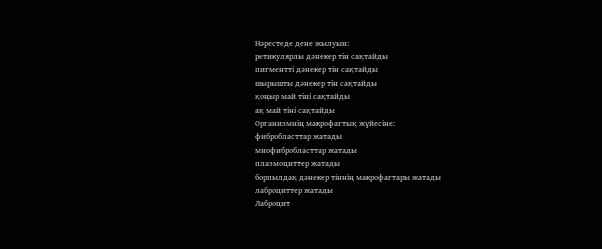Нәрестеде дене жылуын:
ретикулярлы дәнекер тін сақтайды
пигментті дәнекер тін сақтайды
шырышты дәнекер тін сақтайды
қоңыр май тіні сақтайды
ақ май тіні сақтайды
Организмнің макрофагтық жүйесіне:
фибробласттар жатады
миофибробласттар жатады
плазмоциттер жатады
борпылдақ дәнекер тіннің макрофагтары жатады
лаброциттер жатады
Лаброцит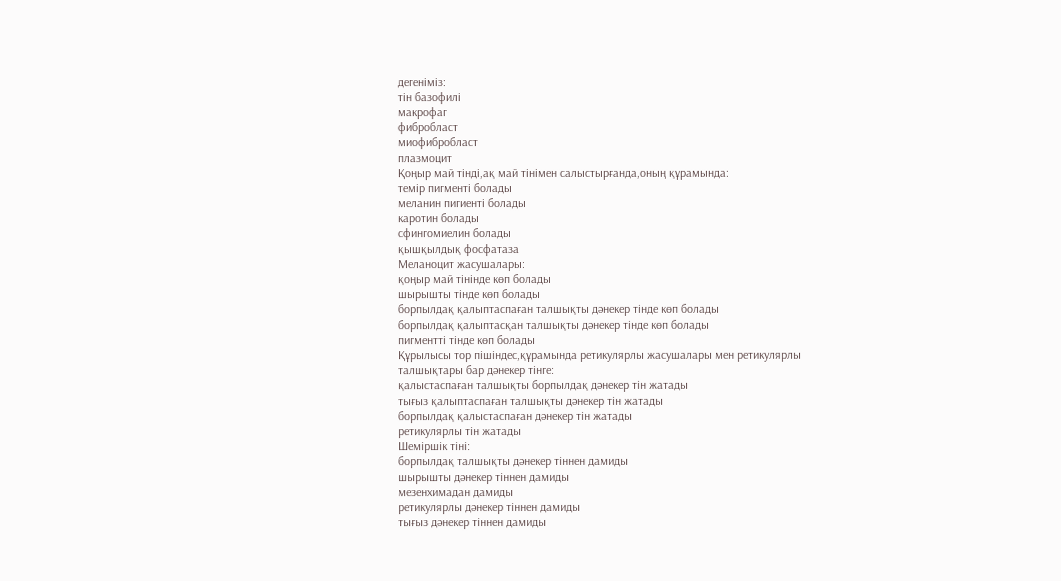дегеніміз:
тін базофилі
макрофаг
фибробласт
миофибробласт
плазмоцит
Қоңыр май тінді,ақ май тінімен салыстырғанда,оның құрамында:
темір пигменті болады
меланин пигиенті болады
каротин болады
сфингомиелин болады
қышқылдық фосфатаза
Меланоцит жасушалары:
қоңыр май тінінде көп болады
шырышты тінде көп болады
борпылдақ қалыптаспаған талшықты дәнекер тінде көп болады
борпылдақ қалыптасқан талшықты дәнекер тінде көп болады
пигментті тінде көп болады
Құрылысы тор пішіндес,құрамында ретикулярлы жасушалары мен ретикулярлы талшықтары бар дәнекер тінге:
қалыстаспаған талшықты борпылдақ дәнекер тін жатады
тығыз қалыптаспаған талшықты дәнекер тін жатады
борпылдақ қалыстаспаған дәнекер тін жатады
ретикулярлы тін жатады
Шеміршік тіні:
борпылдақ талшықты дәнекер тіннен дамиды
шырышты дәнекер тіннен дамиды
мезенхимадан дамиды
ретикулярлы дәнекер тіннен дамиды
тығыз дәнекер тіннен дамиды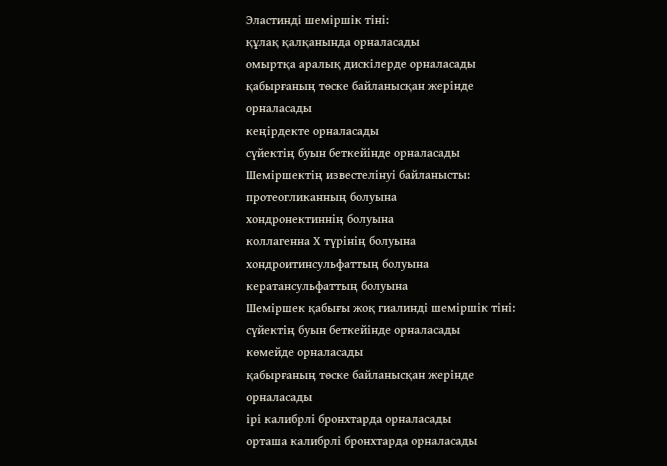Эластинді шеміршік тіні:
құлақ қалқанында орналасады
омыртқа аралық дискілерде орналасады
қабырғаның төске байланысқан жерінде орналасады
кеңірдекте орналасады
сүйектің буын беткейінде орналасады
Шеміршектің известелінуі байланысты:
протеогликанның болуына
хондронектиннің болуына
коллагенна Х түрінің болуына
хондроитинсульфаттың болуына
кератансульфаттың болуына
Шеміршек қабығы жоқ гиалинді шеміршік тіні:
сүйектің буын беткейінде орналасады
көмейде орналасады
қабырғаның төске байланысқан жерінде орналасады
ірі калибрлі бронхтарда орналасады
орташа калибрлі бронхтарда орналасады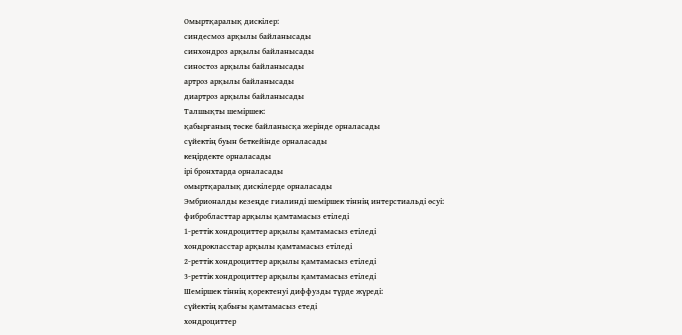Омыртқаралық дискілер:
синдесмоз арқылы байланысады
синхондроз арқылы байланысады
синостоз арқылы байланысады
артроз арқылы байланысады
диартроз арқылы байланысады
Талшықты шеміршек:
қабырғаның төске байланысқа жерінде орналасады
сүйектің буын беткейінде орналасады
кеңірдекте орналасады
ірі бронхтарда орналасады
омыртқаралық дискілерде орналасады
Эмбрионалды кезеңде гиалинді шеміршек тіннің интерстиальді өсуі:
фибробласттар арқылы қамтамасыз етіледі
1-реттік хондроциттер арқылы қамтамасыз етіледі
хондрокласстар арқылы қамтамасыз етіледі
2-реттік хондроциттер арқылы қамтамасыз етіледі
3-реттік хондроциттер арқылы қамтамасыз етіледі
Шеміршек тіннің қоректенуі диффузды түрде жүреді:
сүйектің қабығы қамтамасыз етеді
хондроциттер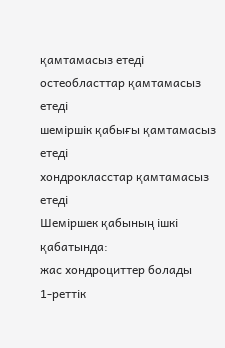қамтамасыз етеді
остеобласттар қамтамасыз етеді
шеміршік қабығы қамтамасыз етеді
хондрокласстар қамтамасыз етеді
Шеміршек қабының ішкі қабатында:
жас хондроциттер болады
1-реттік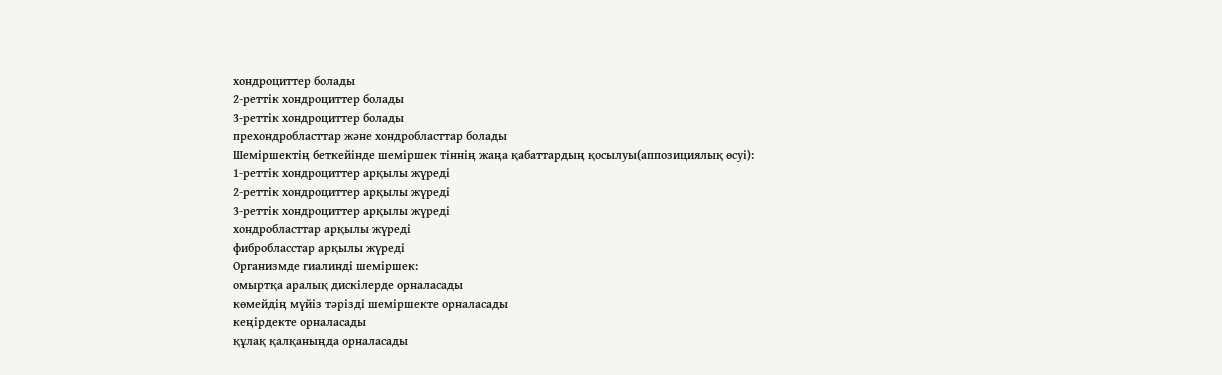хондроциттер болады
2-реттік хондроциттер болады
3-реттік хондроциттер болады
прехондробласттар және хондробласттар болады
Шеміршектің беткейінде шеміршек тіннің жаңа қабаттардың қосылуы(аппозициялық өсуі):
1-реттік хондроциттер арқылы жүреді
2-реттік хондроциттер арқылы жүреді
3-реттік хондроциттер арқылы жүреді
хондробласттар арқылы жүреді
фибробласстар арқылы жүреді
Организмде гиалинді шеміршек:
омыртқа аралық дискілерде орналасады
көмейдің мүйіз тәрізді шеміршекте орналасады
кеңірдекте орналасады
құлақ қалқаныңда орналасады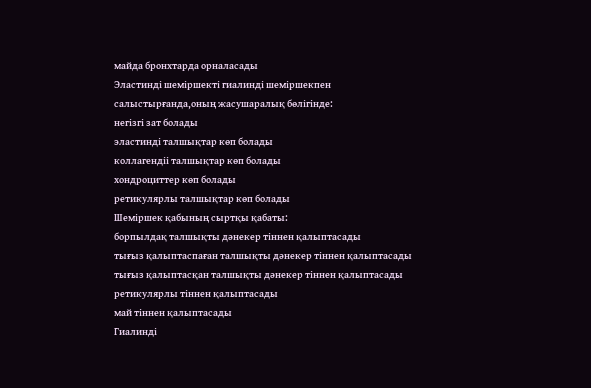майда бронхтарда орналасады
Эластинді шеміршекті гиалинді шеміршекпен салыстырғанда,оның жасушаралық бөлігінде:
негізгі зат болады
эластинді талшықтар көп болады
коллагендіі талшықтар көп болады
хондроциттер көп болады
ретикулярлы талшықтар көп болады
Шеміршек қабының сыртқы қабаты:
борпылдақ талшықты дәнекер тіннен қалыптасады
тығыз қалыптаспаған талшықты дәнекер тіннен қалыптасады
тығыз қалыптасқан талшықты дәнекер тіннен қалыптасады
ретикулярлы тіннен қалыптасады
май тіннен қалыптасады
Гиалинді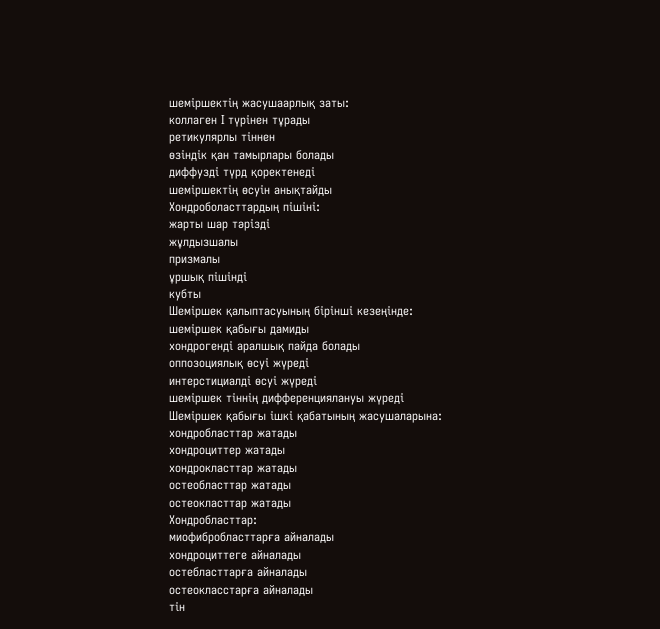шеміршектің жасушаарлық заты:
коллаген I түрінен тұрады
ретикулярлы тіннен
өзіндік қан тамырлары болады
диффузді түрд қоректенеді
шеміршектің өсуін анықтайды
Хондроболасттардың пішіні:
жарты шар тәрізді
жұлдызшалы
призмалы
ұршық пішінді
кубты
Шеміршек қалыптасуының бірінші кезеңінде:
шеміршек қабығы дамиды
хондрогенді аралшық пайда болады
оппозоциялық өсуі жүреді
интерстициалді өсуі жүреді
шеміршек тіннің дифференциялануы жүреді
Шеміршек қабығы ішкі қабатының жасушаларына:
хондробласттар жатады
хондроциттер жатады
хондрокласттар жатады
остеобласттар жатады
остеокласттар жатады
Хондробласттар:
миофибробласттарға айналады
хондроциттеге айналады
остебласттарға айналады
остеокласстарға айналады
тін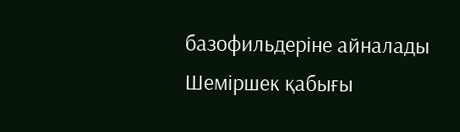базофильдеріне айналады
Шеміршек қабығы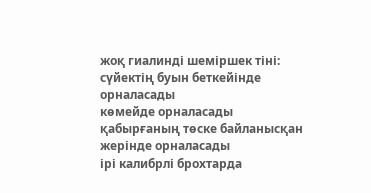жоқ гиалинді шеміршек тіні:
сүйектің буын беткейінде орналасады
көмейде орналасады
қабырғаның төске байланысқан жерінде орналасады
ірі калибрлі брохтарда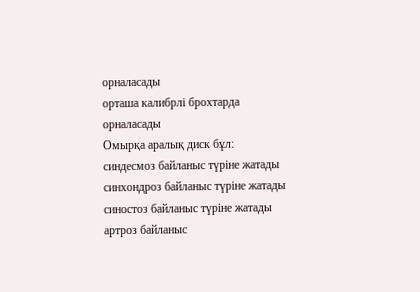орналасады
орташа калибрлі брохтарда орналасады
Омырқа аралық диск бұл:
синдесмоз байланыс түріне жатады
синхондроз байланыс түріне жатады
синостоз байланыс түріне жатады
артроз байланыс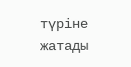түріне жатады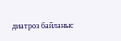диатроз байланыс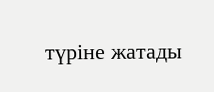түріне жатады